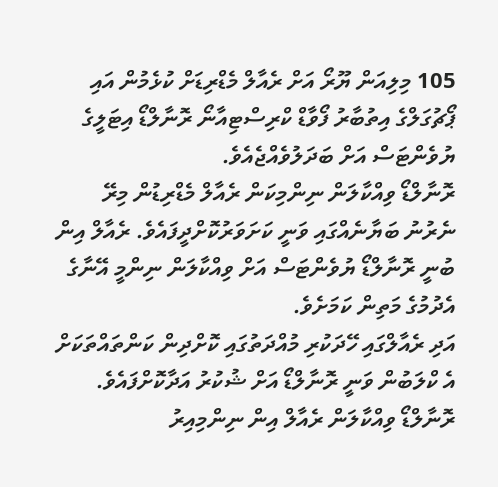105 މިލިއަން ޔޫރޯ އަށް ރެއާލް މެޑްރިޑަށް ކުޅެމުން އައި ޕޯޗުގަލްގެ އިތުބާރު ފޯވާޑް ކްރިސްޓިއާނޯ ރޮނާލްޑޯ އިޓަލީގެ ޔުވެންޓަސް އަށް ބަދަލުވެއްޖެއެވެ.
ރޮނާލްޑޯ ވިއްކާލަން ނިންމިކަން ރެއާލް މެޑްރިޑުން މިރޭ ނެރުނު ބަޔާނެއްގައި ވަނީ ކަށަވަރުކޮށްދީފައެވެ. ރެއާލް އިން ބުނީ ރޮނާލްޑޯ ޔުވެންޓަސް އަށް ވިއްކާލަން ނިންމީ އޭނާގެ އެދުމުގެ މަތިން ކަމަށެވެ.
އަދި ރެއާލްގައި ހޭދަކުރި މުއްދަތުގައި ކޮށްދިން ކަންތައްތަކަށް އެ ކްލަބުން ވަނީ ރޮނާލްޑޯ އަށް ޝުކުރު އަދާކޮށްފައެވެ.
ރޮނާލްޑޯ ވިއްކާލަން ރެއާލް އިން ނިންމިއިރު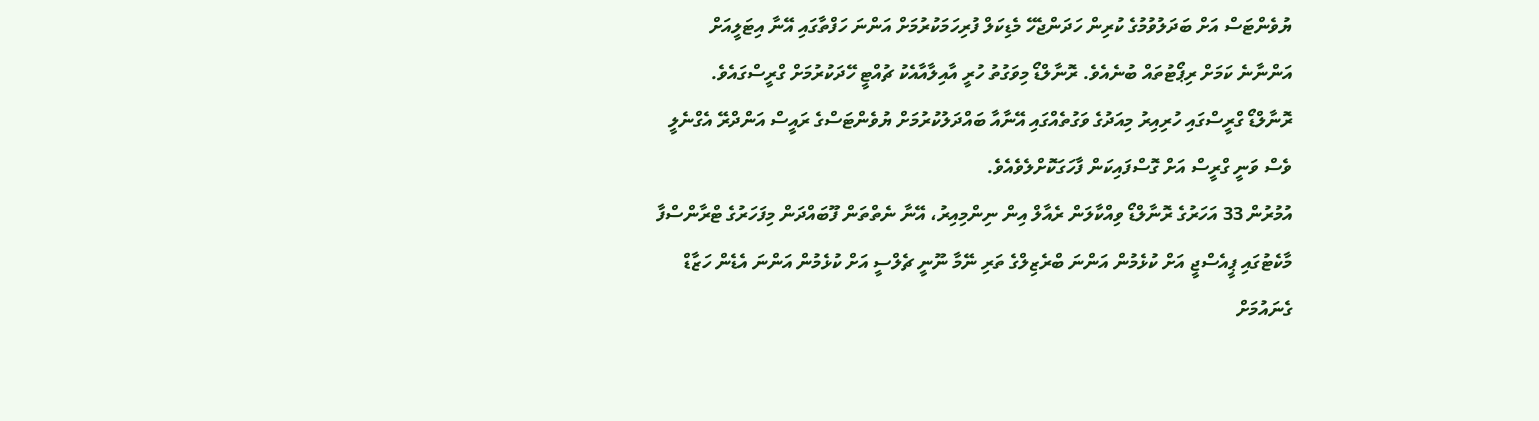ޔުވެންޓަސް އަށް ބަދަލުވުމުގެ ކުރިން ހަދަންޖެހޭ މެޑިކަލް ފުރިހަމަކުރުމަށް އަންނަ ހަފްތާގައި އޭނާ އިޓަލީއަށް އަންނާނެ ކަމަށް ރިޕޯޓުތައް ބުނެއެވެ. ރޮނާލްޑޯ މިވަގުތު ހުރީ އާއިލާއާއެކު ޗުއްޓީ ހޭދަކުރުމަށް ގްރީސްގައެވެ.
ރޮނާލްޑޯ ގްރީސްގައި ހުރިއިރު މިއަދުގެ ވަގުތެއްގައި އޭނާއާ ބައްދަލުކުރުމަށް ޔުވެންޓަސްގެ ރައީސް އަންދްރޭ އެގްނެލީ ވެސް ވަނީ ގްރީސް އަށް ގޮސްފައިކަން ފާހަގަކޮށްލެވެއެވެ.
އުމުރުން 33 އަހަރުގެ ރޮނާލްޑޯ ވިއްކާލަން ރެއާލް އިން ނިންމިއިރު، އޭނާ ނެތްތަން ފޫބައްދަން މިފަހަރުގެ ޓްރާންސްފާ މާކެޓުގައި ޕީއެސްޖީ އަށް ކުޅެމުން އަންނަ ބްރެޒިލްގެ ތަރި ނޭމާ ނޫނީ ޗެލްސީ އަށް ކުޅެމުން އަންނަ އެޑެން ހަޒާޑް ގެނައުމަށް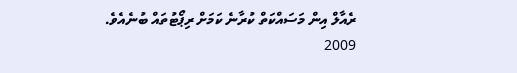ރެއާލް އިން މަސައްކަތް ކުރާނެ ކަމަށް ރިޕޯޓުތައް ބުނެއެވެ.
2009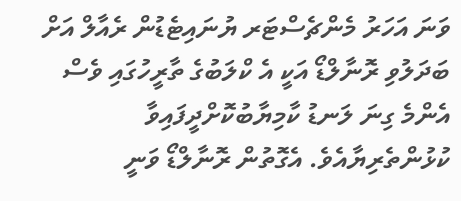ވަނަ އަހަރު މެންޗެސްޓަރ ޔުނައިޓެޑުން ރެއާލް އަށް ބަދަލުވި ރޮނާލްޑޯ އަކީ އެ ކްލަބުގެ ތާރީހުގައި ވެސް އެންމެ ގިނަ ލަނޑު ކާމިޔާބުކޮށްދީފައިވާ ކުޅުންތެރިޔާއެވެ. އެގޮތުން ރޮނާލްޑޯ ވަނީ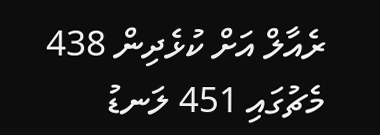ރެއާލް އަށް ކުޅެދިން 438 މެޗުގައި 451 ލަނޑު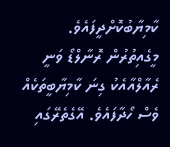ކާމިޔާބުކޮށްދީފައެވެ.
މީގެއިތުރުން ރޮނާލްޑޯ ވަނީ ރެއާލްއާއެކު ގިނަ ކާމިޔާބީތަކެއް ވެސް ހޯދާފައެވެ. އޭގެތެރޭގައި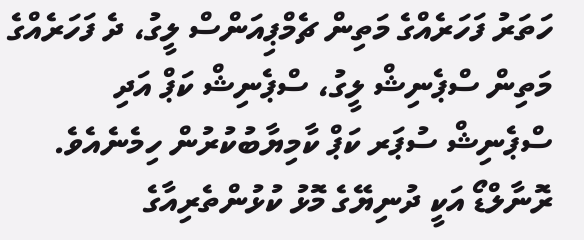ހަތަރު ފަހަރެއްގެ މަތިން ޗެމްޕިއަންސް ލީގު، ދެ ފަހަރެއްގެ މަތިން ސްޕެނިޝް ލީގު، ސްޕެނިޝް ކަޕް އަދި ސްޕެނިޝް ސުޕަރ ކަޕް ކާމިޔާބުކުރުން ހިމެނެއެވެ.
ރޮނާލްޑޯ އަކީ ދުނިޔޭގެ މޮޅު ކުޅުންތެރިއާގެ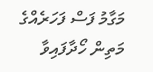މަގާމު ފަސް ފަހަރެއްގެ މަތިން ހޯދާފައިވާ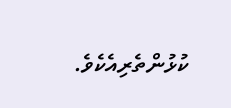ކުޅުންތެރިއެކެވެ.